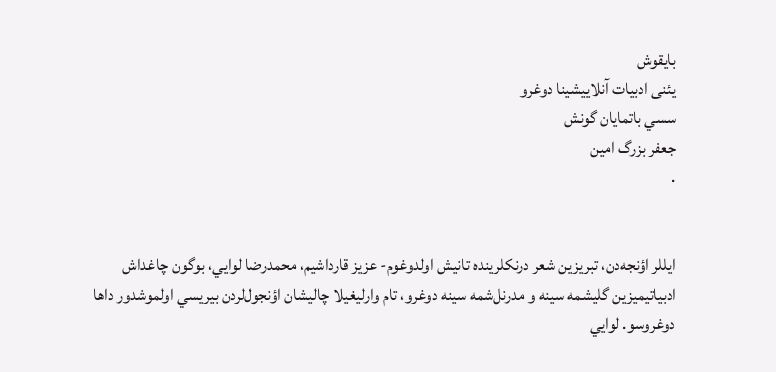بایقوش
یئنی ادبیات آنلاییشینا دوغرو
سسي باتمايان گونش
جعفر بزرگ امین
.


ايللر اؤنجه‌دن، تبريزين شعر درنكلرينده تانيش اولدوغوم- عزيز قارداشيم، محمدرضا لوايي، بوگون چاغداش ادبياتيميزين گليشمه‌ سينه و مدرنل‌شمه‌ سينه دوغرو، تام وارليغيلا چاليشان اؤنجول‌لردن بيريسي اولموشدور داها دوغروسو. لوايي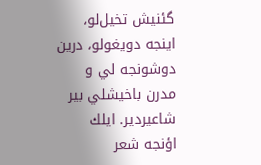گئنيش تخيل‌لو، اينجه دويغولو، درين دوشونجه ‌لي و مدرن باخيشلي بير شاعيردير. ايلك اؤنجه شعر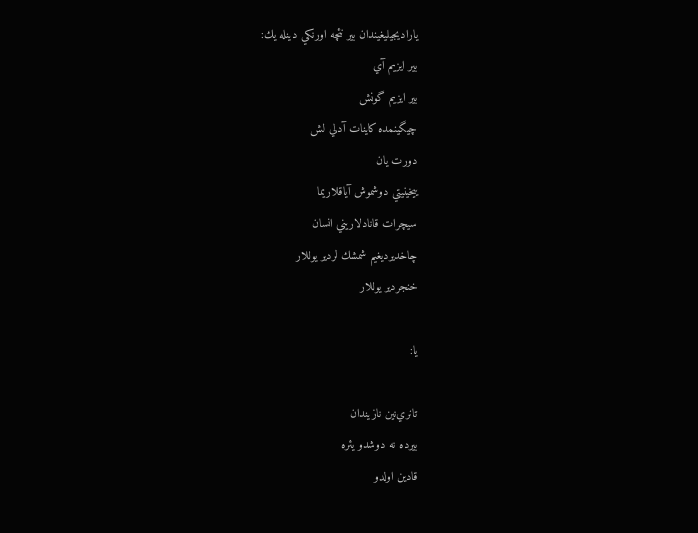ياراديجيليغیندان بير نئچه اورنكي دينله ‌يك:
بير ايزيم آي
بير ايزيم گونش
چيگينمده كاينات آدلي لش
دورت يان
ييخينيتي دوشموش آياقلاريما
سيچرات قانادلاريني انسان
چاخديرديغيم شمشك لردير يوللار
خنجردير يوللار

يا:

تانري‌نين نازيندان
بيرده نه دوشدو يئره
قادين اولدو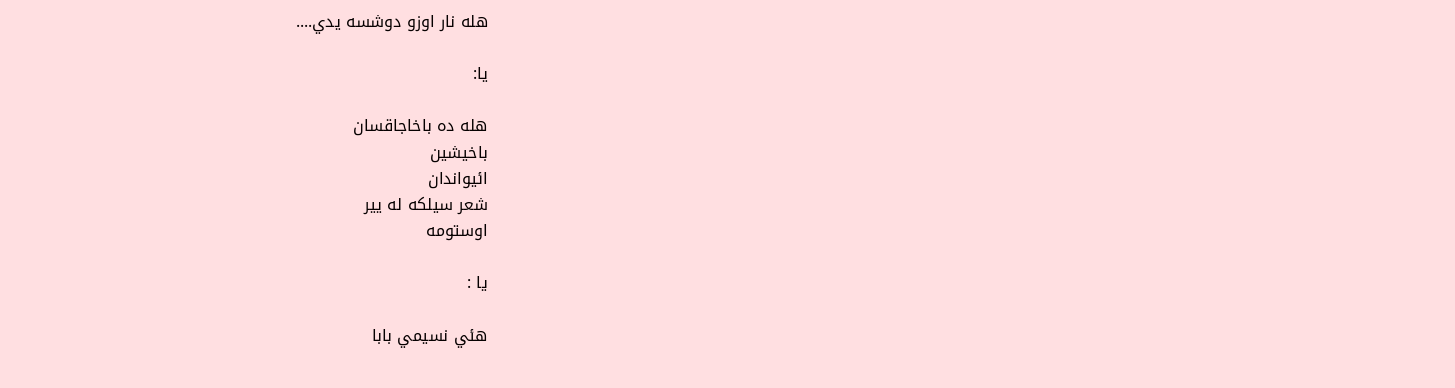هله‌ نار اوزو دوشسه يدي....

يا:

هله ده باخاجاقسان
باخيشين
ائیواندان
شعر سيلكه ‌له ‌يير
اوستومه

یا :

هئي نسيمي بابا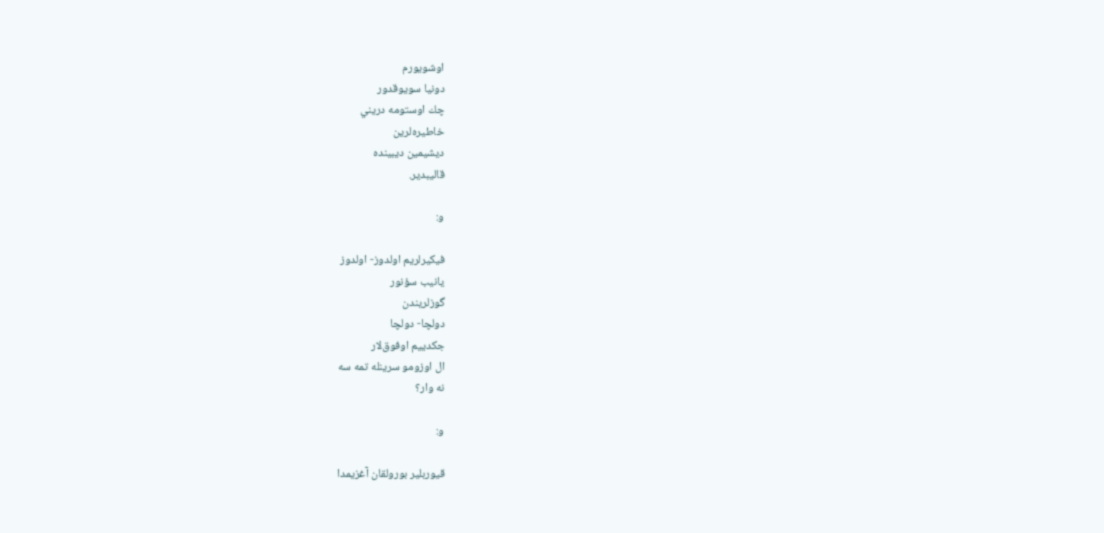اوشويور‌م
دونيا سويوقدور
چك اوستومه دريني
خاطيره‌لرين
ديشيمين ديبينده
قاليبدير.

و:

فيكيرلريم اولدوز- اولدوز
يانيب سؤنور
گوزلريندن
دولچا- دولچا
جكدييم اوفوق‌لار
ال اوزومو سرينله‌ تمه‌ سه
نه وار؟

و:

قيوربلير بورولقان آغزيمدا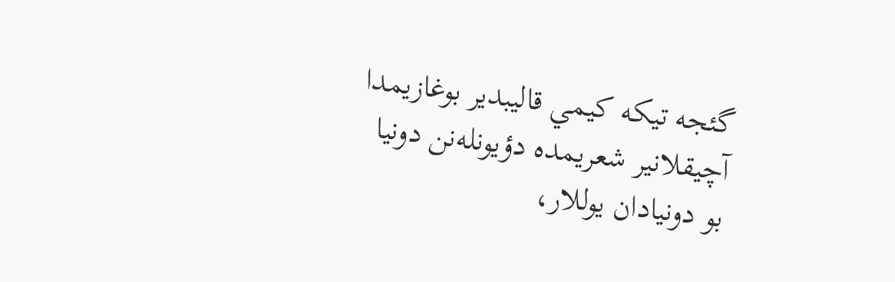گئجه تيكه كيمي قاليبدير بوغازيمدا
آچيقلانير شعريمده دؤيونله‌نن دونيا
بو دونيادان يوللار،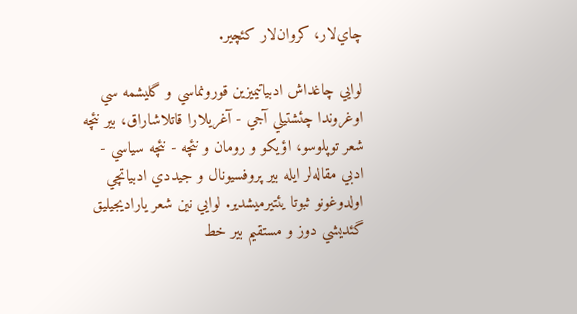چاي‌لار، كروان‌لار كئچير.

لوايي چاغداش ادبياتيميزين قورونماسي و گليشمه ‌سي اوغروندا چئشتيلي آجي - آغريلارا قاتلاشاراق، بير نئچه شعر توپلوسو، اؤيكو و رومان و نئچه - نئچه سياسي - ادبي مقاله‌لر ايله بير پروفسيونال و جيددي ادبياتچي اولدوغونو ثبوتا يئتيرميشدير. لوايي ‌نين شعر ياراديجيليق گئديشي دوز و مستقيم بير خط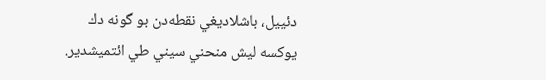دئييل، باشلادیغي نقطه‌دن بو گونه ‌دك يوكسه ‌ليش منحني ‌سيني طي ائتميشدير.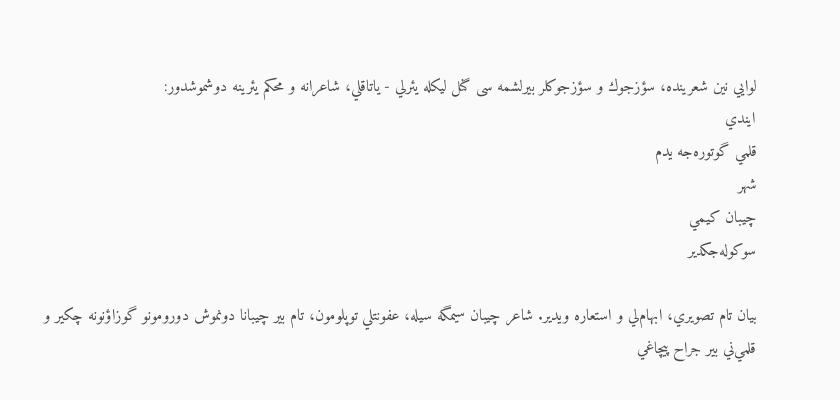لوايي ‌نين شعرينده، سؤزجوك و سؤزجوكلر بيرلشمه‌ سی گنل ليكله يئرلي - ياتاقلي، شاعرانه و محكم يئرينه دوشموشدور:
ايندي
قلمي گوتوره‌جه ‌‌يدم
شهر
چيبان كيمي
سوكوله‌جكدير

بيان تام تصويري، ابهام‌لي و استعاره ويدير. شاعر چيبان سيمگه‌ سيله، عفونتلي توپلومون، تام بير چيبانا دونموش دورومونو گوزاؤنونه چكير و قلمي‌ني بير جراح پيچاغي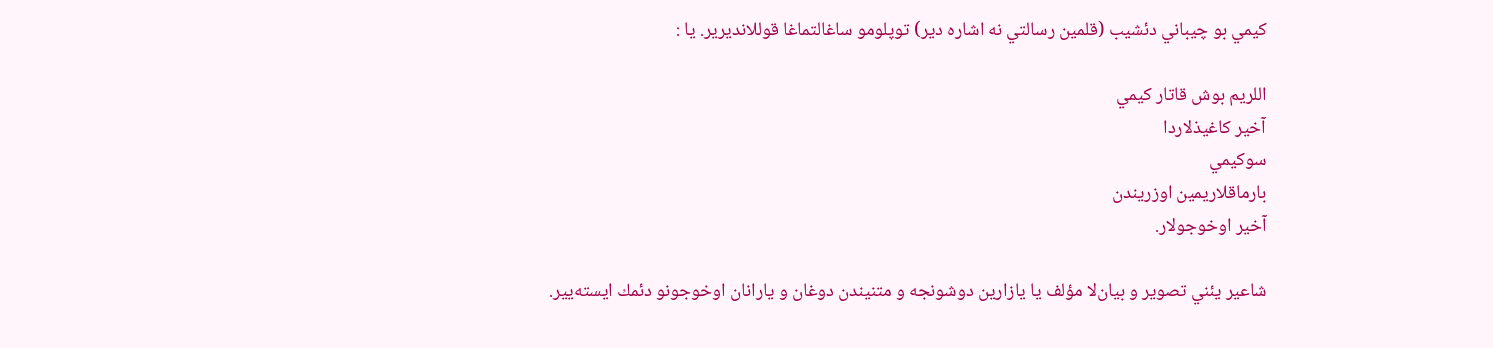كيمي بو چيباني دئشيب (قلمين رسالتي ‌نه اشاره ‌دير) توپلومو ساغالتماغا قوللانديرير. يا :

اللريم بوش قاتار كيمي
آخير كاغيذلاردا
سوكيمي
بارماقلاريمين اوزريندن
آخير اوخوجولار.

شاعير یئني تصوير و بيان‌لا مؤلف يا يازارين دوشونجه و متنيندن دوغان و يارانان اوخوجونو دئمك ايسته‌يير.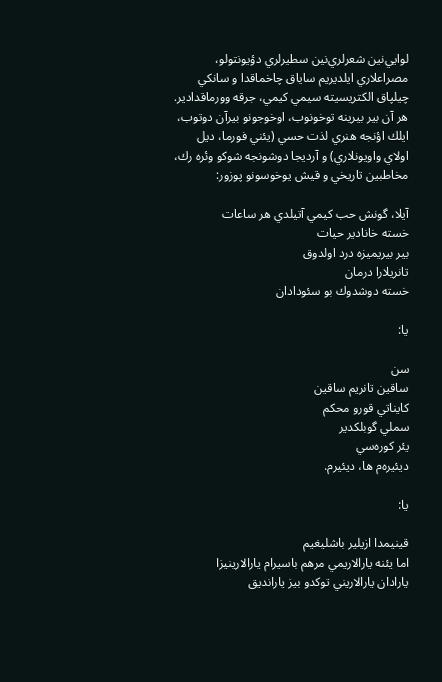لوايي‌نين شعرلري‌نين سطيرلري دؤيونتولو، مصراعلاري ايلديريم ساياق چاخماقدا و سانكي چيلپاق الكتريسيته سيمي كيمي، جرقه وورماقدادير. هر آن بير بيرينه توخونوب، اوخوجونو بيرآن دوتوب، ايلك اؤنجه هنري لذت حسي (یئني فورما، ديل اولاي واويونلاري) و آرديجا دوشونجه شوكو وئره‌ رك، مخاطبين تاريخي و قيش يوخوسونو پوزور:

آيلا، گونش حب كيمي آتيلدي هر ساعات
خسته خانادير حيات
بير بيريميزه درد اولدوق
تانريلارا درمان
خسته دوشدوك بو سئودادان

يا:

سن
ساقين تانريم ساقين
كايناتي قورو محكم
سملي گوبلكدير
یئر كوره‌سي
ديئيره‌م ها، ديئير‌م.

يا:

قینیمدا ازيلير باشليغيم
اما يئنه يارالاريمي مرهم باسيرام يارالارينيزا
يارادان يارالاريني توكدو بيز يارانديق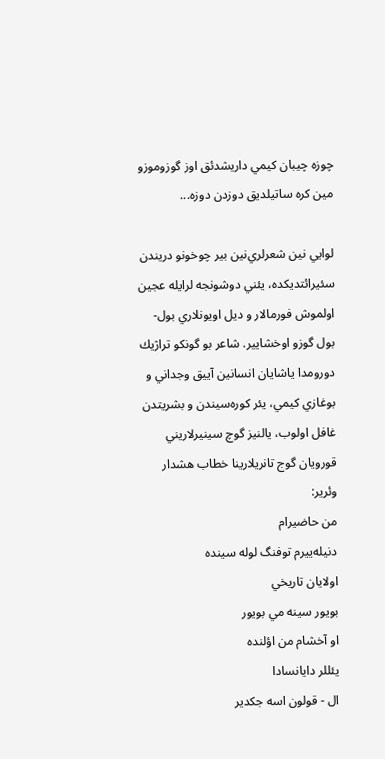چوزه چيبان كيمي داريشدئق اوز گوزوموزو
مين كره ساتيلديق دوزدن دوزه...

لوايي‌ نين شعرلري‌نين بير چوخونو دريندن سئيرائتديكده، يئني دوشونجه ‌لرايله عجين اولموش فورمالار و ديل اويونلاري بول- بول گوزو اوخشايير. شاعر بو گونكو تراژيك دورومدا ياشايان انسانين آييق وجداني و بوغازي کيمي، يئر كوره‌سيندن و بشريتدن غافل اولوب، يالنيز گوچ سينيرلاريني قورويان گوج تانريلارينا خطاب هشدار وئرير:
من حاضيرام
دنيله‌يير‌م توفنگ لوله ‌سينده
اولايان تاريخي
بويور سينه ‌مي بويور
او آخشام من اؤلنده
یئللر دايانسادا
ال - قولون اسه جكدير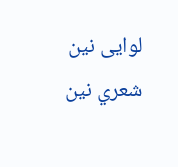لوایی نين شعري ‌نين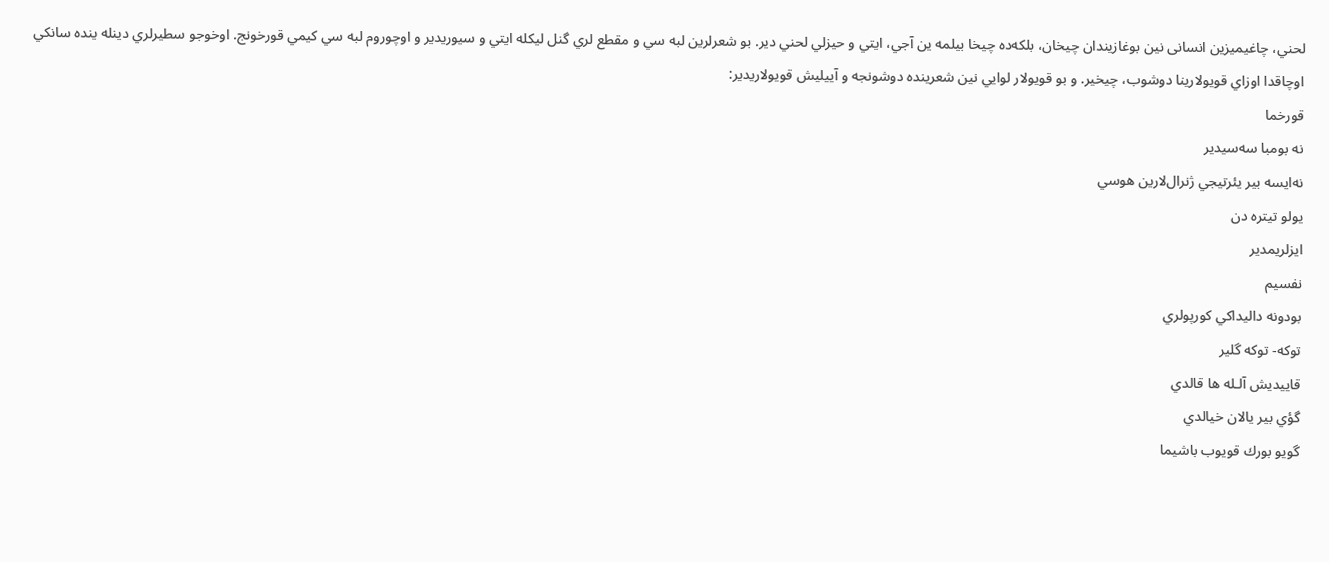لحني، چاغیمیزین انسانی نین بوغازيندان چيخان، بلكه‌ده چيخا بيلمه ‌ين آجي، ايتي و حيزلي لحني ‌دير. بو شعرلرين لبه ‌سي و مقطع ‌لري گنل ليكله‌ ايتي و سيوريدير و اوچوروم لبه‌ سي كيمي قورخونج. اوخوجو سطيرلري دينله‌ ينده سانكي اوچاقدا اوزاي قويولارينا دوشوب، چيخير. و بو قويولار لوايي ‌نين شعرينده دوشونجه و آييليش قويولاريدير:
قورخما
نه بومبا سه‌سيدير
نه‌ايسه بير يئرتيجي ژنرال‌لارين هوسي
يولو تيتره ‌دن
ايزلريمدير
نفسيم
بودونه داليداكي كورپولري
توكه- توكه گلير
قاييديش آلـله‌ ها قالدي
گؤي بير يالان خيالدي
گويو بورك قويوب باشيما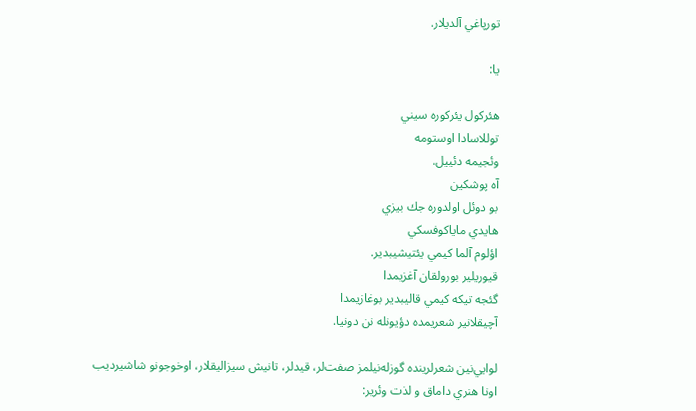تورپاغي آلديلار.

يا:

هئركول يئركوره ‌سيني
توللاسادا اوستومه
وئجيمه دئييل.
آه پوشكين
بو دوئل اولدوره‌ جك بيزي
هايدي ماياكوفسكي
اؤلوم آلما كيمي يئتيشيبدير.
قيوريلير بورولقان آغزيمدا
گئجه تيكه كيمي قاليبدير بوغازيمدا
آچيقلانير شعريمده دؤيونله‌ نن دونيا.

لوايي‌نين شعرلرينده گوزله‌نيلمز صفت‌لر، قيدلر، تانيش سيزاليقلار، اوخوجونو شاشيرديب اونا هنري داماق و لذت وئرير: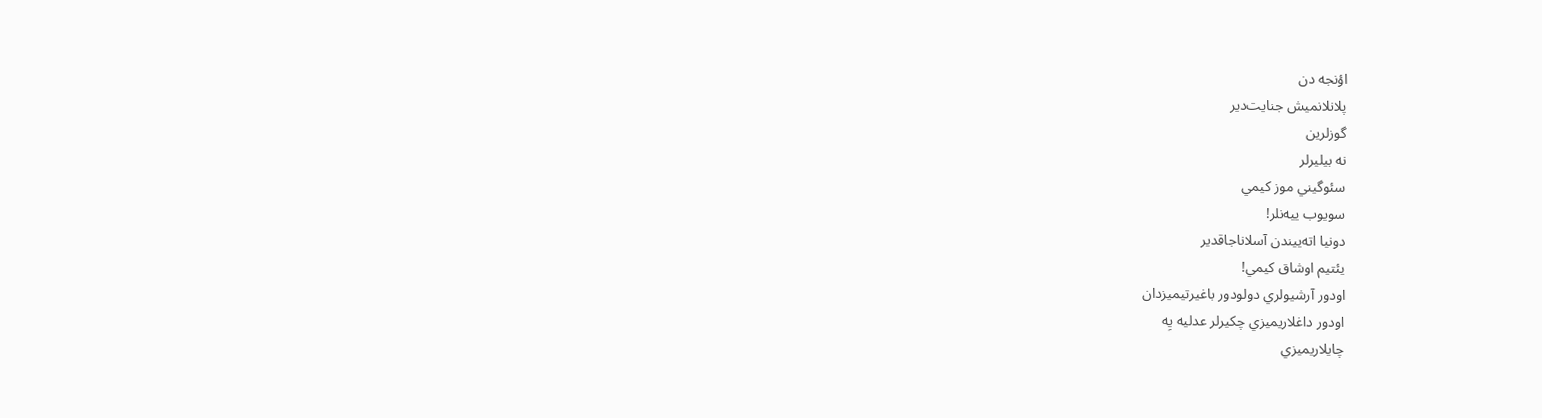اؤنجه ‌دن
پلانلانميش جنايت‌دير
گوزلرين
نه بيليرلر
سئوگيني موز كيمي
سويوب ييه‌نلر!
دونيا اته‌يیندن آسلاناجاقدير
يئتيم اوشاق كيمي!
اودور آرشيولري دولودور باغيرتيميزدان
اودور داغلاريميزي چكيرلر عدلیه يِه
چايلاريميزي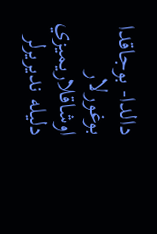دالدا- بوجاقدا بوغورلار
اوشاقلاريميزي دليله نديريرلر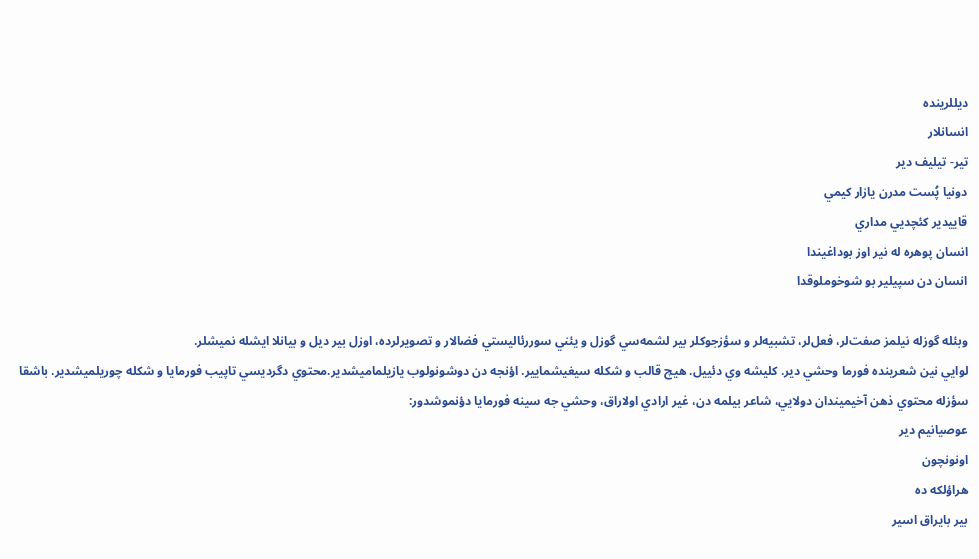ديللرينده
انسانلار
تير- تيليف ‌دير
دونيا پُست ‌مدرن يازار كيمي
قاييدير كئچديي مداري
انسان پوهره ‌له ‌نير اوز بوداغيندا
انسان دن سپيلير بو شوخوملوقدا

وبئله گوزله ‌نيلمز صفت‌لر، فعل‌لر، تشبيه‌لر و سؤزجوكلر بير لشمه‌سي گوزل و یئني سوررئاليستي فضالار و تصويرلرده، اوز‌ل بير ديل و بيانلا ايشله ‌نميشلر.
لوايي ‌نين شعرينده فورما وحشي‌ دير. كليشه وي دئیيل. هيچ قالب و شكله سیغیشماییر. اؤنجه ‌دن دوشونولوب یازیلمامیشدیر.محتوي دگرديسي تاپيب فورمايا و شكله چوريلميشدير. باشقا سؤزله محتوي ذهن آخيميندان دولايي، شاعر بيلمه‌ دن، غير ارادي اولاراق، وحشي جه سينه فورمايا دؤنموشدور:
عوصيانيم دير
اونونچون
هراؤلكه ‌ده
بير بايراق اسير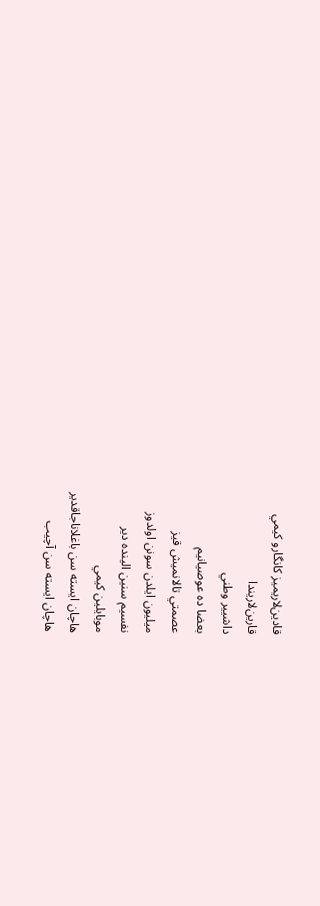قادين‌لاريميز كانگارو كيمي
قارين‌لاريندا
داشيير وطني
بعضا ده عوصيانيم
عصمتي تالانميش قيز
ميليون ايلدن سونن اولدوز
نفسیم سنین الينده ‌دير
موبايلين كيمي
هاچان ايسته ‌سن باغلاناجاقدير
هاچان ايسته‌ سن آچيب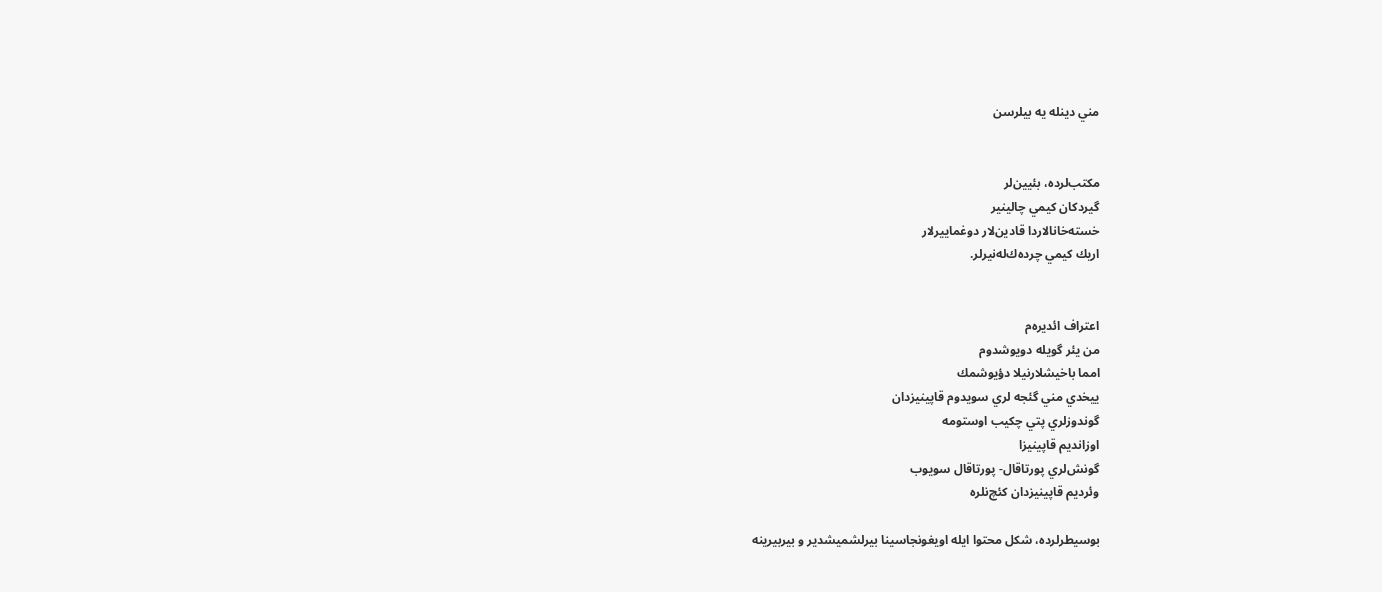مني دينله ‌يه بيلرسن


مكتب‌لرده، بئيين‌لر
گيردكان كيمي چالينير
خسته‌خانالاردا قادين‌لار دوغماييرلار
اريك كيمي چرده‌ك‌له‌نيرلر.


اعتراف ائديره‌م
من يئر گويله دويوشدوم
امما باخيشلارنيلا د‌ؤيوشمك
يیخدي مني گئجه ‌لري سويدوم قاپينيزدان
گوندوزلري پتي‌ چكيب اوستومه
اوزانديم قاپينيزا
گونش‌لري پورتاقال- پورتاقال سويوب
وئرديم قاپينيزدان كئچ‌نلره

بوسيطرلرده، شكل محتوا ايله اويغونجاسينا بيرلشميشدير و بيربيرينه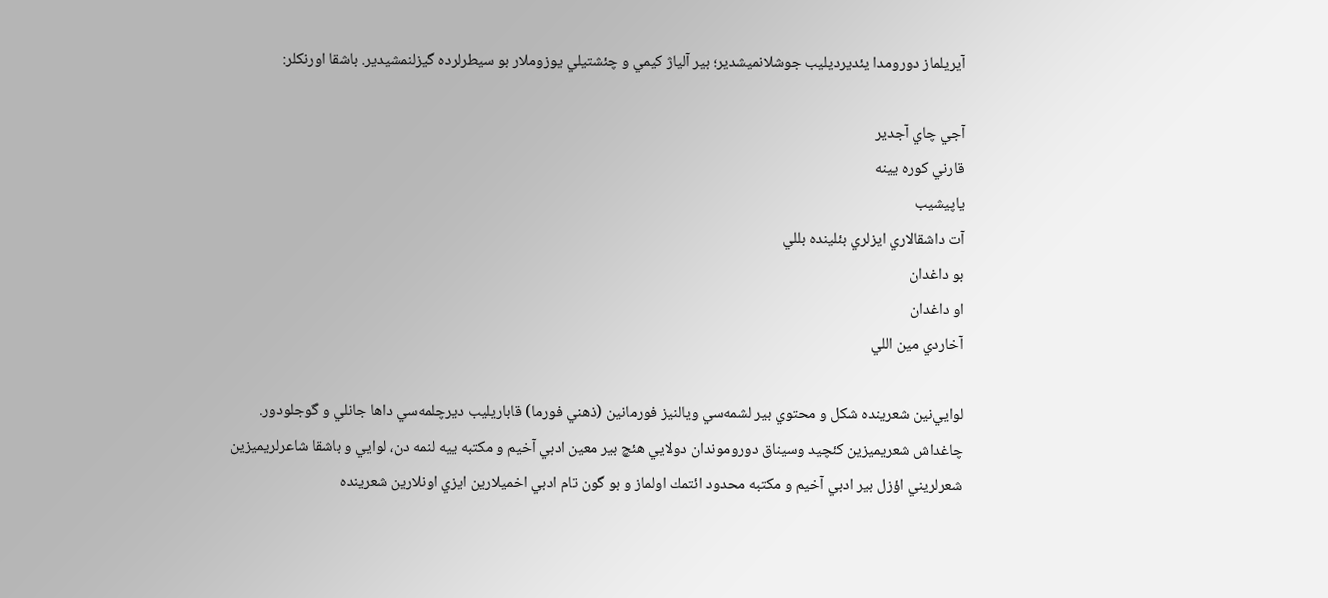آيريلماز دورومدا يئديرديليب جوشلانميشدير؛ بير آلياژ كيمي و چئشتيلي يوزوملار بو سيطرلرده گيزلنمشيدير. باشقا اورنكلر:

آجي‌ چاي آجدير
قارني كوره يینه
ياپيشيب
آت داشقالاري ايزلري بئلينده بللي
بو داغدان
او داغدان
آخاردي مين اللي

لوايي‌نين شعرينده شكل و محتوي بير لشمه‌سي ويالنيز فورمانين (ذهني فورما) قاباريليب ديرچلمه‌سي داها جانلي و گوجلودور. چاغداش شعريميزين كئچيد وسيناق دوروموندان دولايي هئچ بير معين ادبي آخيم و مكتبه ييه ‌لنمه‌ دن، لوايي و باشقا شاعرلريميزين شعرلريني اؤز‌ل بير ادبي آخيم و مكتبه محدود ائتمك اولماز و بو گون تام ادبي اخميلارين ايزي اونلارين شعرينده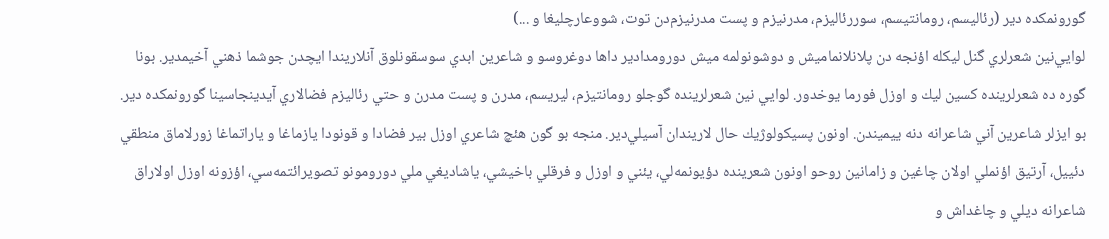گورونمكده ‌دير (رئاليسم، رومانتيسم، سوررئاليزم، مدرنيزم و پست مدرنيزم‌دن توت، شووعارچليغا و ...)
لوايي‌نين شعرلري گنل ‌ليكله اؤنجه ‌دن پلانلانماميش و دوشونولمه‌ ميش دورومدادير داها دوغروسو و شاعرين ابدي سوسقونلوق آنلاريندا ايچدن جوشما ذهني آخيمدير. بونا گوره ده شعرلرينده كسين ‌ليك و اوز‌ل فورما يوخدور. لوايي ‌نين شعرلرينده گوجلو رومانتيزم، ليريسم، مدرن و پست مدرن و حتي رئاليزم فضالاري آيدينجاسينا گورونمكده ‌دير. بو ايزلر شاعرين آني شاعرانه دنه‌ ييميندن. اونون پسيكولوژيك حال لاريندان آسيلي‌دير. منجه بو گون هئچ شاعري اوزل بير فضادا و قونودا يازماغا و ياراتماغا زورلاماق منطقي دئييل، آرتيق اؤنملي اولان چاغين و زامانين روحو اونون شعرينده دؤيونمه‌لي، يئني و اوز‌ل و فرقلي باخيشي، ياشاديغي ملي دورومونو تصويرائتمه‌سي، اؤزونه اوز‌ل اولاراق شاعرانه ديلي و چاغداش و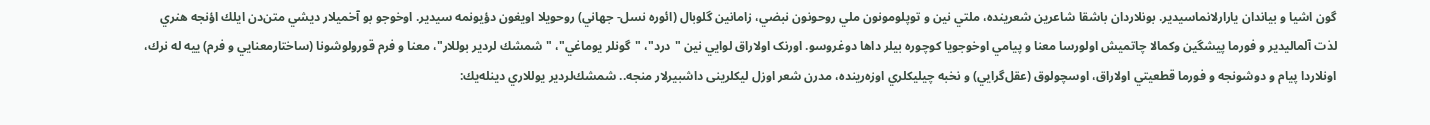گون اشيا و بياندان يارارلانماسيدير. بونلاردان باشقا شاعرين شعرينده، ملتي ‌نين و توپلومونون ملي روحونون نبضي، زامانين گلوبال (ائوره نسل- جهاني) روحويلا اويغون دؤيونمه سيدير. اوخوجو بو آخميلار ديشي متن‌دن ايلك اؤنجه هنري لذت آلمالیدير و فورما پيشگين وكمالا چاتميش اولورسا معنا و پيامي اوخوجويا كوچوره بيلر داها دوغروسو. اورنک اولاراق لوايي ‌نين "درد"، "گونلر يوماغي"، "شمشك ‌لردير بوللار"، معنا و فرم قورولوشونا (ساختارمعنايي و فرم) ييه ‌له ‌نرك، اونلاردا پيام و دوشونجه و فورما قطعيتي اولاراق، اوسچولوق (عقل‌گرايي) و نخبه‌ چيليكلري اوزه‌رينده، مدرن شعر اوز‌ل ‌ليكلرينی داشبيرلار منجه.. شمشك‌لردير يوللاري دينله‌يك: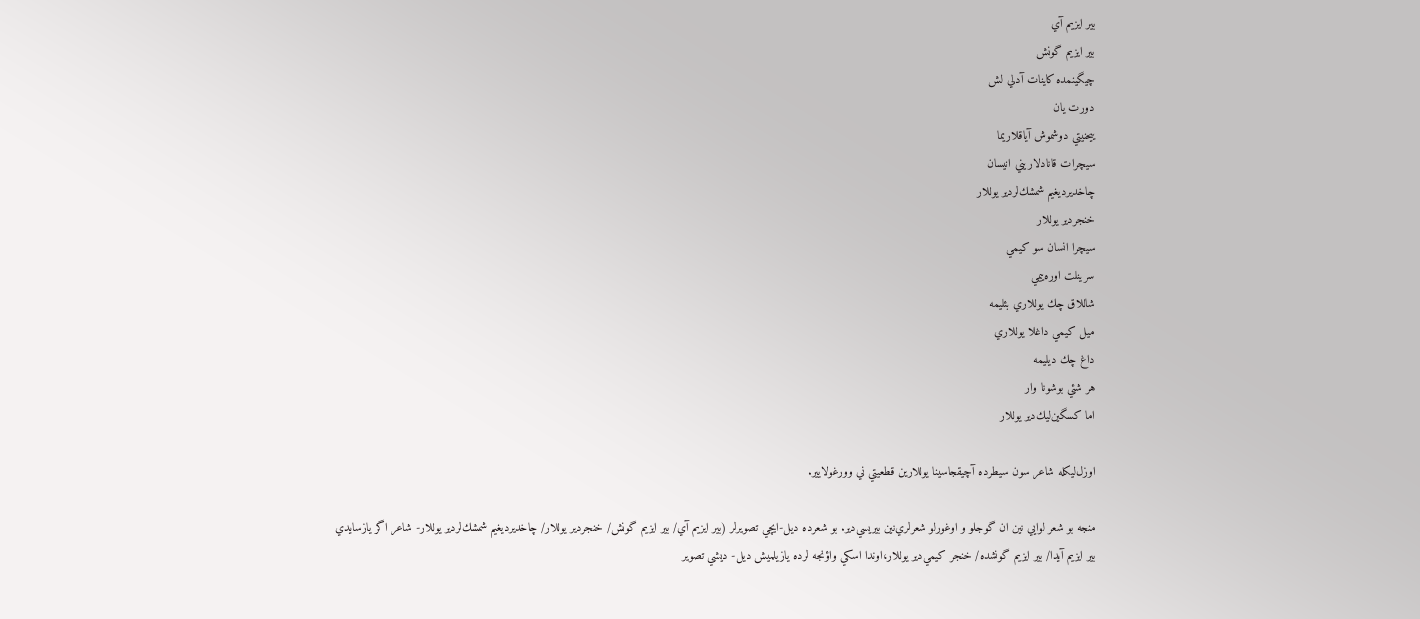بير ايزيم آي
بير ايزيم گونش
چيگينمده كاينات آدلي‌ لش
دورت يان
ييحنيتي دوشموش آياقلاريما
سيچرات قانادلاريني انيسان
چاخديرديغيم شمشك‌لردير يوللار
خنجردير يوللار
سيچرا انسان سو كيمي
سرينلت اوره‌ييمي
شاللاق چك يوللاري بئليمه
ميل كيمي داغلا يوللاري
داغ چك ديليمه
هر شئي بوشونا وار
اما كسگين‌ليك‌دير يوللار

اوز‌ل‌‌ليكله شاعر سون سيطرده آچيقجاسينا يوللارين قطعيتي‌ ني وورغولايير.

منجه بو شعر لوايي نين ان گوجلو و اوغورلو شعرلري‌نين بیريسي‌دير. بو شعرده ديل-ايچي تصويرلر (بير ايزيم آي/ بير ايزيم گونش/ خنجردير يوللار/ چاخديرديغيم شمشك‌لردير يوللار- شاعر اگر يازسايدي بير ايزيم آيدا/ بير ايزيم گونشده/ خنجر كيمي‌دير يوللار،اوندا اسكي واؤنجه ‌لرده يازيلميش ديل- ديشي تصوير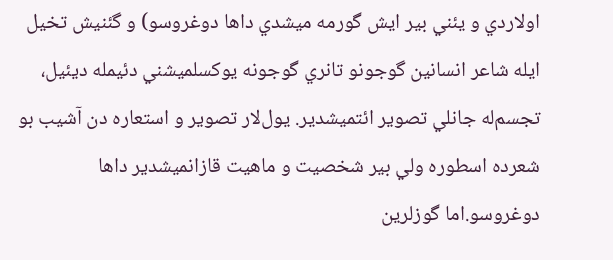اولاردي و يئني بير ايش گورمه ‌ميشدي داها دوغروسو) و گئنيش تخيل‌ ايله شاعر انسانين گوجونو تانري گوجونه يوكسلميشني دئيمله ديئيل، تجسم‌له جانلي تصوير ائتميشدير. يول‌لار تصوير و استعاره‌ دن آشيب بو شعرده اسطوره ولي بير شخصيت و ماهيت قازانميشدير داها دوغروسو.اما گوزلرين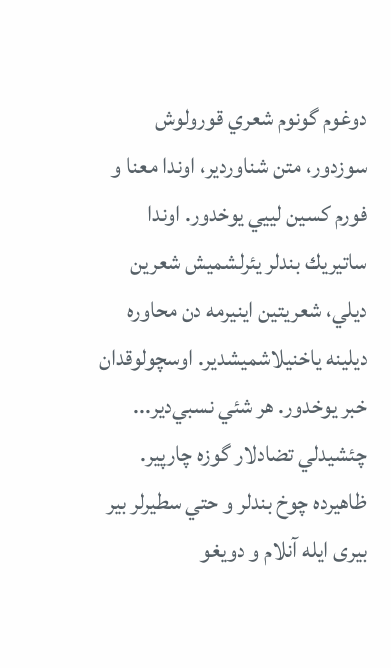دوغوم گونوم شعري قورولوش سوزدور، متن شناوردير، اوندا معنا و فورم كسين‌ ليیي يوخدور. اوندا ساتيريك بندلر یئرلشمیش شعرين ديلي، شعريتين اينيرمه ‌دن محاوره‌ ديلينه ياخنيلاشميشدير. اوسچولوقدان خبر يوخدور. هر شئي نسبي‌دير... چئشیدلي تضادلار گوزه چارپير. ظاهيرده چوخ بندلر و حتي سطيرلر بير بيری ايله آنلام و دويغو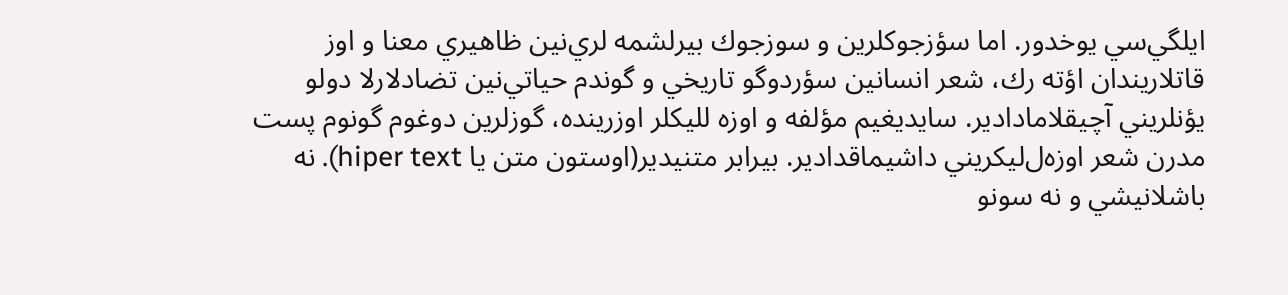ايلگي‌سي يوخدور. اما سؤزجوكلرين و سوزجوك بيرلشمه ‌لري‌نين ظاهيري معنا و اوز قاتلاريندان اؤته ر‌ك، شعر انسانين سؤردوگو تاريخي و گوند‌م حياتي‌نين تضادلارلا دولو يؤنلريني آچيقلامادادير. سايديغيم مؤلفه و اوزه ‌لليكلر اوزرينده، گوزلرين دوغوم گونوم پست مدرن شعر اوزه‌ل‌ليكريني داشيماقدادير. بيرابر متنيدير(اوستون متن يا hiper text). نه باشلانيشي و نه سونو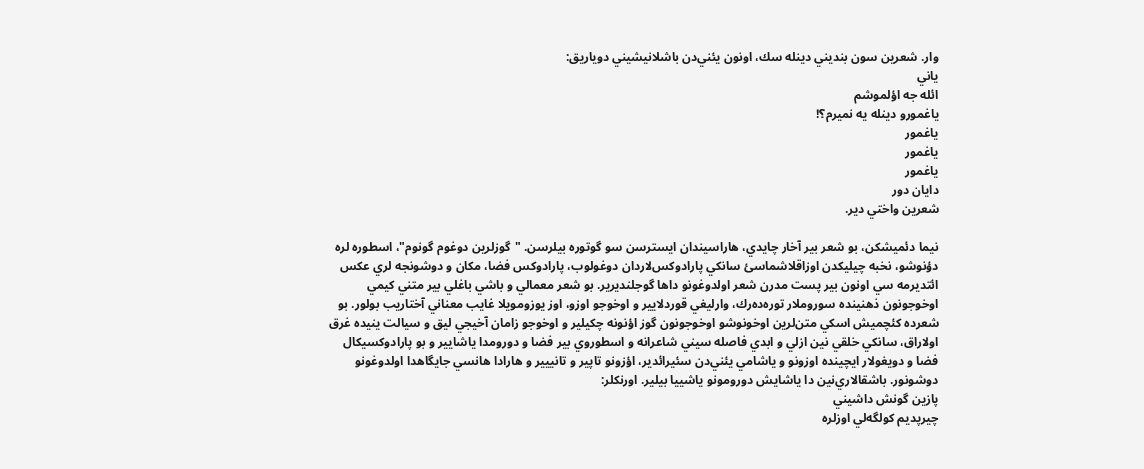وار. شعرين سون بنديني دينله ‌سك، اونون يئني‌دن باشلانيشيني دوياريق:
ياني
ائله‌ جه اؤلموشم
ياغمورو دينله ‌يه نمير‌م؟!
ياغمور
ياغمور
ياغمور
دايان دور
شعرين واختي دير.

نيما دئميشكن، بو شعر بير آخار چايدي، هاراسيندان ايسترسن سو گوتوره بيلرسن. "گوزلرين دوغوم گونوم"، اسطوره ‌لره دؤنوشو، نخبه چيليكدن اوزاقلاشماسئ سانكي پارادوكس‌لاردان دوغولوب، پارادوكس فضا، مكان و دوشونجه ‌لري عكس ائتديرمه ‌سي اونون بير پست مدرن شعر اولدوغونو داها گوجلنديرير. بو شعر معمالي و باشي باغلي بير متني كيمي اوخوجونون ذهنينده سوروملار توره‌ده‌رك، وارليغي قوردلاییر و اوخوجو اوزو، اوز يوزومويلا غايب معناني آختاريب بولور. بو شعرده كئچميش اسكي متن‌لرين اوخونوشو اوخوجونون گوز اؤنونه چكيلير و اوخوجو زامان آخيجي ‌ليق و سيالت ينيده غرق اولاراق، سانكي خلقي نين ازلي و ابدي فاصله‌ سيني شاعرانه و اسطوروي بير فضا و دورومدا ياشايير و بو پارادوكسيكال فضا و دويغولار ايچينده اوزونو و ياشامي یئني‌دن سئیرائدير، اؤزونو تاپير و تانييير و هارادا هانسي جايگاهدا اولدوغونو دوشونور. باشقالاري‌نين ‌دا ياشايش دورومونو ياشیيا بيلير. اورنكلر:
پازين گونش داشيني
چيرپديم كولگه‌لي اوزلره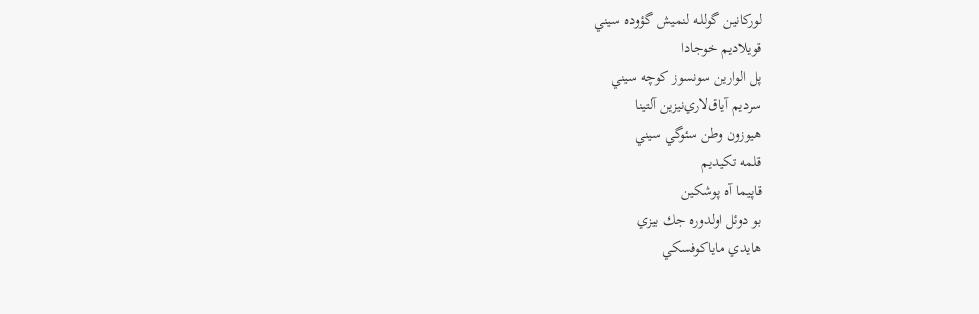لوركانين گوللـه ‌لنميش گؤوده ‌سيني
قويلاديم خوجادا
پل الوارين سونسوز كوچه‌ سيني
سردیم آياق‌لاري‌نيزين آلتينا
هيوزون وطن سئوگي ‌سيني
قلمه تكيديم
قاپيما آه پوشكين
بو دوئل اولدوره ‌جك بيزي
هايدي ماياكوفسكي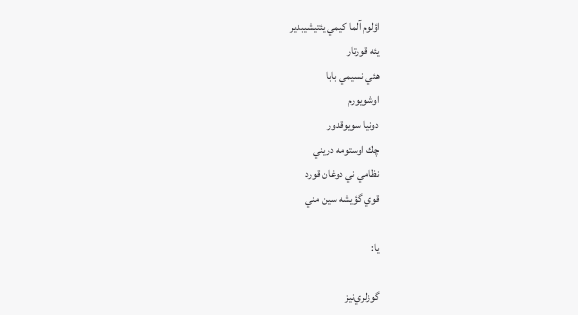اؤلوم آلما كيمي يئتيشيبدير
يئه قورتار
هئي نسيمي بابا
اوشويور‌م
دونيا سويوقدور
چك اوستومه دريني
نظامي‌ ني دوغان قورد
قوي گؤيشه ‌سين مني

يا:

گوزلري‌نيز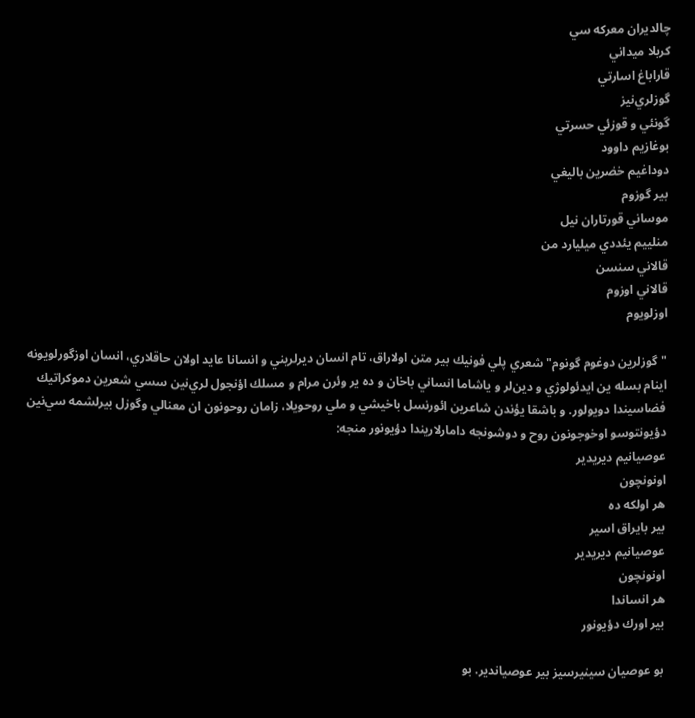چالديران معركه‌ سي
كربلا ميداني
قاراباغ اسارتي
گوزلري‌نيز
گونئي و قوزئي حسرتي
بوغازيم داوود
دوداغيم خضرين باليغي
بير گوزوم
موساني قورتاران نيل
منلييم يئددي ميليارد من
قالاني سنسن
قالاني اوزوم
اوزلويوم

"گوزلرين دوغوم گونوم" شعري پلي فونيك بير متن اولاراق، تام انسان ديرلريني و انسانا عايد اولان حاقلاري، انسان اوزگورلويونه اينام بسله ‌ين ايدئولوژي و دين‌لر و ياشاما انساني باخان و ده ير وئر‌ن مرام و مسلك اؤنجول لري‌نين سسي شعرين دموكراتيك فضاسيندا دويولور. و باشقا يؤندن شاعرين ائورنسل باخيشي و ملي روحويلا، زامان روحونون ان معنالي وگوزل بيرلشمه‌ سي‌نين دؤيونتوسو اوخوجونون روح و دوشونجه دامارلاريندا دؤيونور منجه:
عوصيانيم ديریدير
اونونچون
هر اولكه ده
بير بايراق اسير
عوصيانيم ديريدير
اونونچون
هر انساندا
بير اورك دؤيونور

بو عوصيان سينيرسيز بير عوصياندير. بو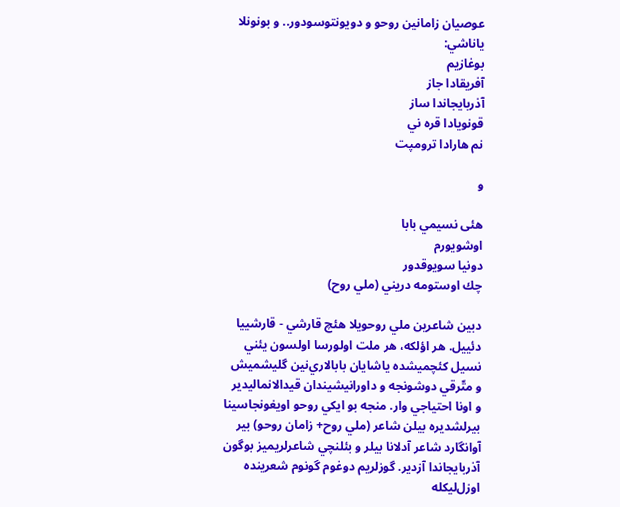عوصيان زامانين روحو و دويونتوسودور.. و بونونلا ياناشي:
بوغازيم
آفريقادا جاز
آذربايجاندا ساز
قونويادا قره ني
نم‌ هارادا ترومپت

و

هئی نسيمي بابا
اوشويور‌م
دونيا سويوقدور
چك اوستومه دريني (ملي روح)

دبين شاعرين ملي روحويلا هئچ قارشي - قارشييا دئييل. هر اؤلكه، هر ملت اولورسا اولسون يئني نسيل كئچميشده ياشايان بابالاري‌نين گليشميش و متّرقي دوشونجه و داورانيشيندان قيدالانماليدير و اونا احتياجي وار. منجه بو ايكي روحو اويغونجاسينا بيرلشديره بيلن شاعر (ملي روح+ زامان روحو) بير آوانگارد شاعر آدلانا بيلر و بئلنچي شاعرلريميز بوگون آذربايجاندا آزدير. گوزلريم دوغوم گونوم شعرينده اوز‌ل‌ليكله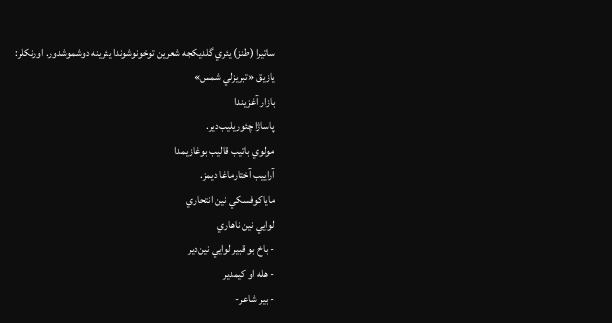ساتيرا (طنز) يئري گلديكجه شعرين توخونوشوندا يئرينه دوشموشدور. اورنكلر:
يازيق «تبريزلي شمس»
بازار آغزيندا
پاساژا چئوريليب‌دير.
مولوي باتيب قاليب بوغازيمدا
آراييب آختارماغا ديمز.
ماياكوفسكي ‌نين انتحاري
لوايي ‌نين ناهاري
- باخ بو قبير لوايي ‌نين‌دير
- هله او کيمدير
- بير شاعر-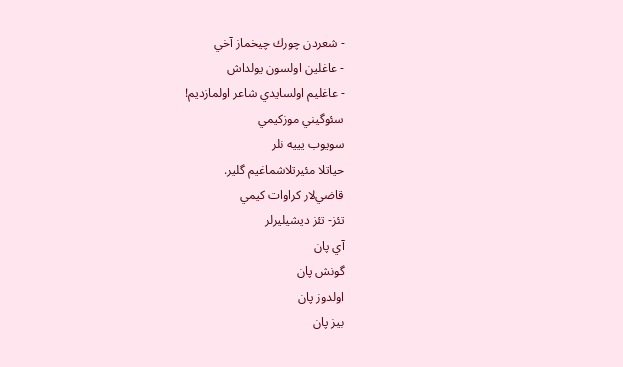- شعردن چورك چيخماز آخي
- عاغلين اولسون يولداش
- عاغليم اولسايدي شاعر اولمازديم!
سئوگيني موزكيمي
سويوب يیيه ‌نلر
حياتلا مئيرتلاشماغيم گلير.
قاضي‌لار كراوات كيمي
تئز- تئز ديشيليرلر
آي پان
گونش پان
اولدوز پان
بيز پان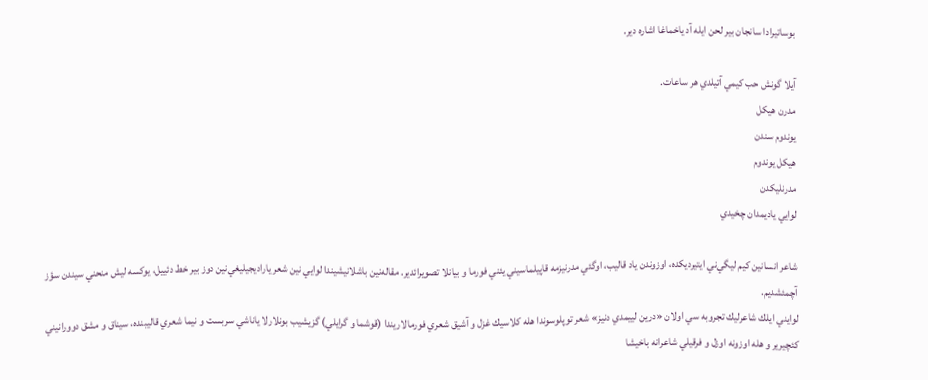بوساتيرادا سانجان بير لحن ايله آد ياخماغا اشاره ‌دير.

آيلا گونش حب كيمي آتيلدي هر ساعات.
مدرن هيكل
يوندوم سندن
هيكل يوندوم
مدرنليكدن
لوايي ياديمدان چخيدي

شاعر انسانين كيم ليگي‌ني ايتيرديكده، اوزوندن ياد قاليب، اوگئي مدرنيزمه قاپيلماسيني يئني فورما و بيانلا تصويرائدير. مقاله‌نين باشلانيشيندا لوايي ‌نين شعر ياراديجيليغي‌نين دوز بير خط دئييل، يوكسه ‌ليش منحني سيندن سؤز آچمئشديم.
لوايني ایلك شاعرليك تجروبه‌ سي اولان «درين لييمدي دنيز» شعر توپلوسوندا هله كلاسيك غزل و آشيق شعري فورمالاريندا (قوشما و گرايلي) گزيشيب بونلارلا ياناشي سربست و نيما شعري قاليبنده، سيناق و مشق دوورانيني كئچيرير و هله اوزونه اوز‌ل و فرقيلي شاعرانه باخيشا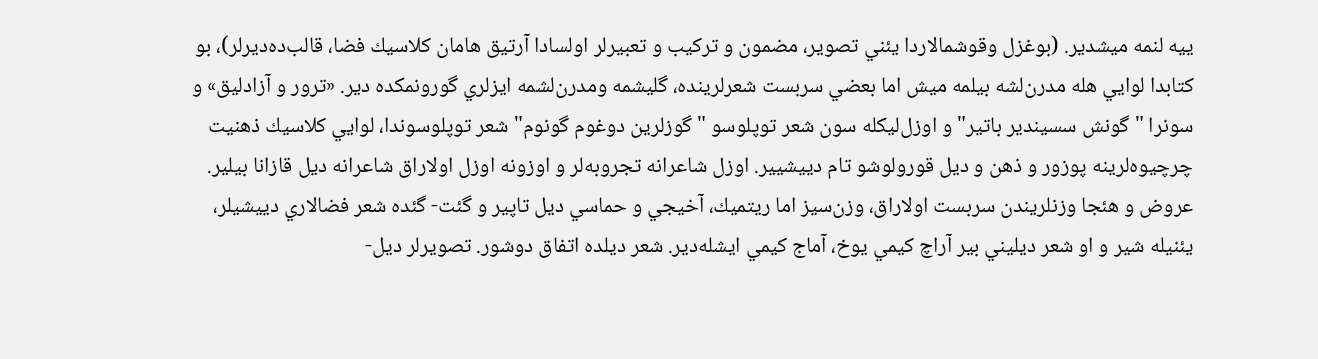ييه ‌لنمه ميشدير. (بوغزل وقوشمالاردا يئني تصوير، مضمون و تركيب و تعبيرلر اولسادا آرتيق هامان كلاسيك فضا، قالب‌ده‌ديرلر)، بو كتابدا لوايي هله مدرن‌لشه بيلمه‌ ميش اما بعضي سربست شعرلرينده، گليشمه ومدرن‌لشمه ايزلري گورونمكده ‌دير. «ترور و آزادليق» و سونرا "گونش سسيندير باتير" و اوز‌ل‌ليكله سون شعر توپلوسو "گوزلرین دوغوم گونوم" شعر توپلوسوندا، لوايي كلاسيك ذهنيت چرچيوه‌لرينه پوزور و ذهن و ديل قورولوشو تام دییشيير. اوز‌ل شاعرانه تجروبه‌لر و اوزونه اوز‌ل اولاراق شاعرانه ديل قازانا بيلير. عروض و هئجا وزنلريندن سربست اولاراق، وزن‌سيز اما ريتميك، آخيجي و حماسي ديل تاپير و گئت- گئده شعر فضالاري دييشيلر، یئنیله شیر و او شعر ديليني بير آراچ كيمي يوخ، آماج كيمي ايشله‌دير. شعر ديلده اتفاق دوشور. تصويرلر ديل-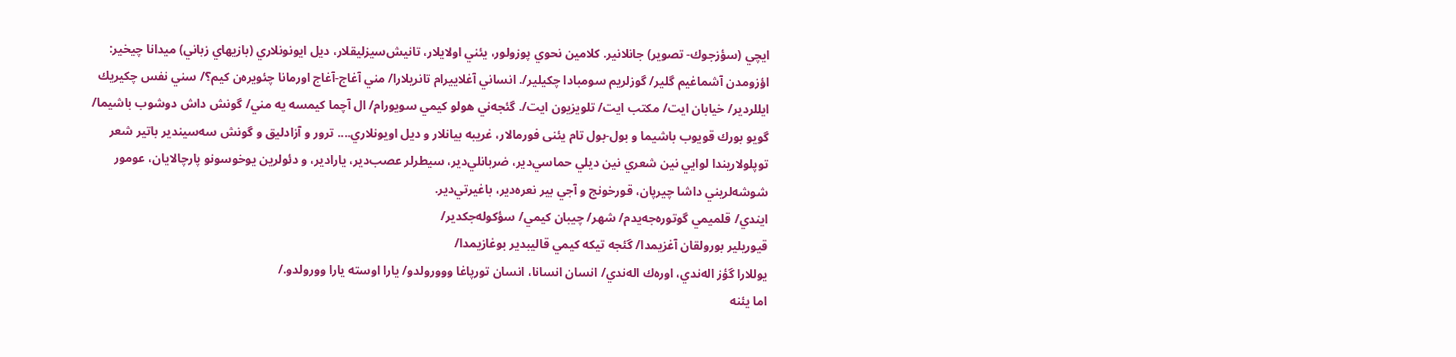ايچي (سؤزجوك- تصوير) جانلانير. كلامين نحوي پوزولور، يئني اولايلار، تانيش‌سيزليقلار، ديل ايونونلاري (بازيهاي زباني) ميدانا چيخير:
اؤزومدن آشماغيم گلير/ گوزلريم سومبادا چكيلير/. انساني آغلاييرام تانريلارا/ مني آغاج-آغاج اورمانا چئويره‌ن كيم؟/ سني نفس چكيريك ايللردير/ خيابان ايت/ مكتب ايت/ تلويزيون ايت/. گئجه‌ني هولو كيمي سويورام/ ال آچما كيمسه يه مني/ گونش داش دوشوب باشيما/ گويو بورك قويوب باشيما و بول-بول تام یئنی فورمالار، غريبه بيانلار و ديل اويونلاري.... ترور و آزادليق و گونش سه‌سيندير باتير شعر توپلولاريندا لوايي‌ نين شعري‌ نين ديلي حماسي‌دير، ضربانلي‌دير، سيطرلر عصب‌دیر، يارادير، و دئولرين يوخوسونو پارچالايان، عومور شوشه‌لريني داشا چيرپان، قورخونج و آجي بير نعره‌دير، باغيرتي‌دير.
ايندي/ قلميمي گوتوره‌جه‌يدم/ شهر/ چيبان كيمي/ سؤكوله‌جكدير/
قيوريلير بورولقان آغزيمدا/ گئجه تيكه كيمي قاليبدير بوغازيمدا/
يوللارا گؤز اله‌ندي، اوره‌ك اله‌ندي/ انسان انسانا، انسان تورپاغا ووورولدو/ يارا اوسته يارا وورولدو./
اما يئنه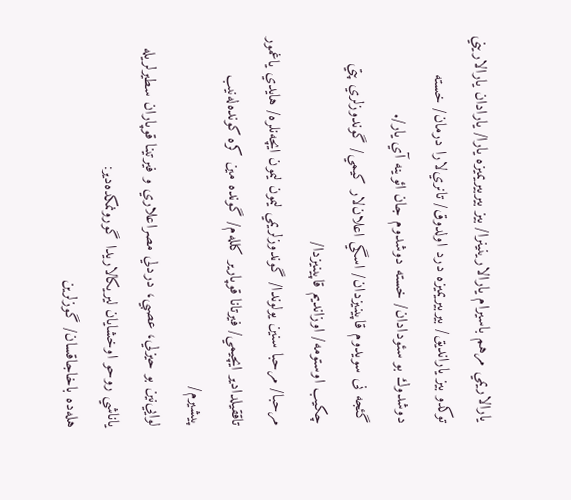يارالاريمي مرهم باسيرام يارالارينينرا/ بيز بيربيريميزه يارا/ يارادان يارالاريني توكدو بيز يارانديق/ بيربيريميزه درد اولدوق/ تانري‌لارا درمان/ خسته دوشدوك بو سئودادان/ خسته دوشدوم جان ائوينه آي يار/.
گئجه نی سويدوم قاپينيزدان/ اسگي اعلان‌لار كيمي/ گوندوزلري پتي چكيب اوستومه/ اوزانديم قاپينيزدا/
مرحبا/ مرحبا سنین يولوندا/ گوندوزلريمي ليمون ليمون ايچه‌نلره/ هايدي ياغمور تاققيلدادير ايچيمي/ فيرتانا قوپارير كلله‌م/ گونده ‌مين كره كونده‌له‌نيب پيشير‌م/
لوايي‌نين بو حيزلي، عصبي، دردلي مصراعلاري و فيرتينا قوپاران سطيرلريله ياناشي روحو اوخشايان ليريكالاریدا گورونمكده‌دير:
هله‌ده باخاجاقسان/ گوزلرين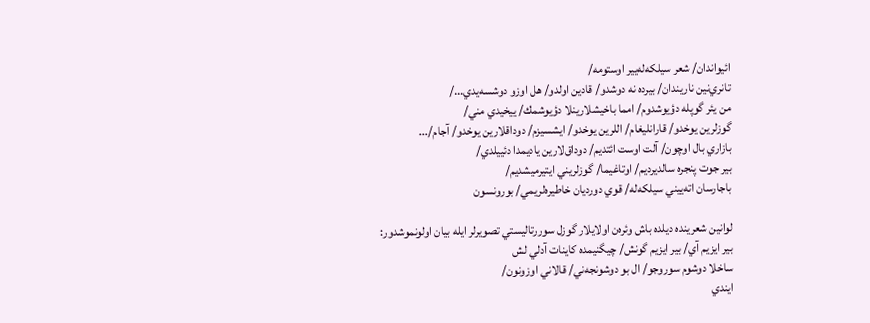ائيواندان/ شعر سيلكه‌له‌يير اوستومه/
تانري‌نين ناريندان/ بيرده نه دوشدو/ قادين اولدو/ هل اوزو دوشسه‌يدي.../
من یئر گوپله دؤيوشدوم/ امما باخيشلارينلا دؤيوشمك/ يیخيدي مني/
گوزلرين يوخدو/ قارانليغام/ اللرين يوخدو/ ايشسيزم/ دوداقلارين يوخدو/ آجام/...
بازاري بال اوچون/ آلت اوست ائتديم/ دوداق‌لارين ياديمدا دئييلدي/
بير جوت پنجره سالديرديم/ اوتاغيما/ گوزلريني ايتيرميشديم/
باجارسان اته‌یيني سيلكه‌له/ قوي دورديان خاطيره‌لريمي/ بورونسون

لوانين شعرينده ديلده باش وئره‌ن اولايلار گوزل سوررتاليستي تصويرلر ايله بيان اولونموشدور:
بير ايزيم آي/ بير ايزيم گونش/ چيگنيمده كاينات آدلي لش
ساخلا دوشوم سوروجو/ ال بو دوشونجه‌ني/ قالاني اوزونون/
ايندي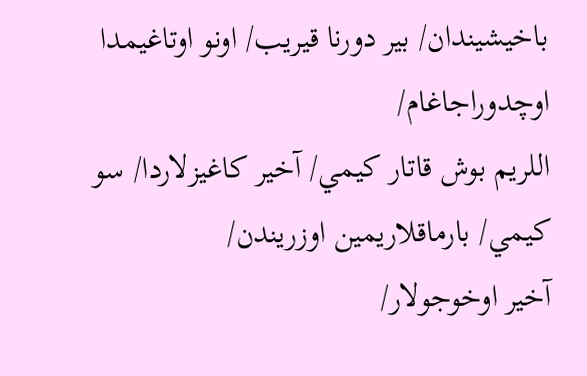باخيشيندان/ بير دورنا قيريب/ اونو اوتاغيمدا اوچدوراجاغام/
اللريم بوش قاتار كيمي/ آخير كاغيزلاردا/ سو كيمي/ بارماقلاريمين اوزريندن/
آخير اوخوجولار/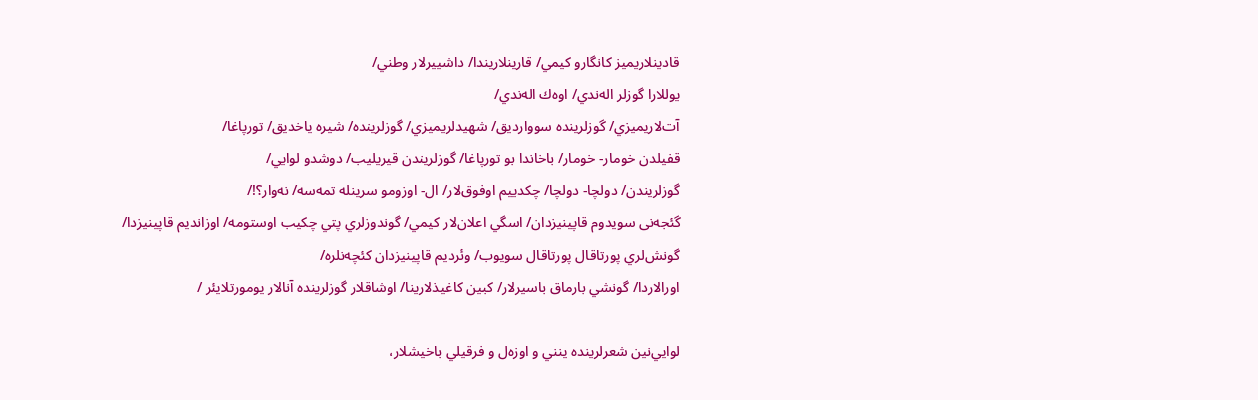قادينلاريميز كانگارو كيمي/ قارينلاريندا/ داشييرلار وطني/
يوللارا گوزلر اله‌ندي/ اوه‌ك اله‌ندي/
آت‌لاريميزي/ گوزلرينده سووارديق/ شهيدلريميزي/ گوزلرينده/ شيره یاخديق/ تورپاغا/
قفيلدن خومار- خومار/ باخاندا بو تورپاغا/ گوزلريندن قيريليب/ دوشدو لوايي/
گوزلريندن/ دولچا- دولچا/ چكدييم اوفوق‌لار/ ال- اوزومو سرينله تمه‌سه/ نه‌وار؟!/
گئجه‌نی سويدوم قاپينيزدان/ اسگي اعلان‌لار كيمي/ گوندوزلري پتي چكيب اوستومه/ اوزانديم قاپينيزدا/ گونش‌لري پورتاقال پورتاقال سويوب/ وئرديم قاپينيزدان كئچه‌نلره/
اورالاردا/ گونشي بارماق باسيرلار/ كبين كاغيذلارينا/ اوشاقلار گوزلرينده آنالار يومورتلایئر /

لوايي‌نين شعرلرينده ينني و اوزه‌ل و فرقيلي باخيشلار،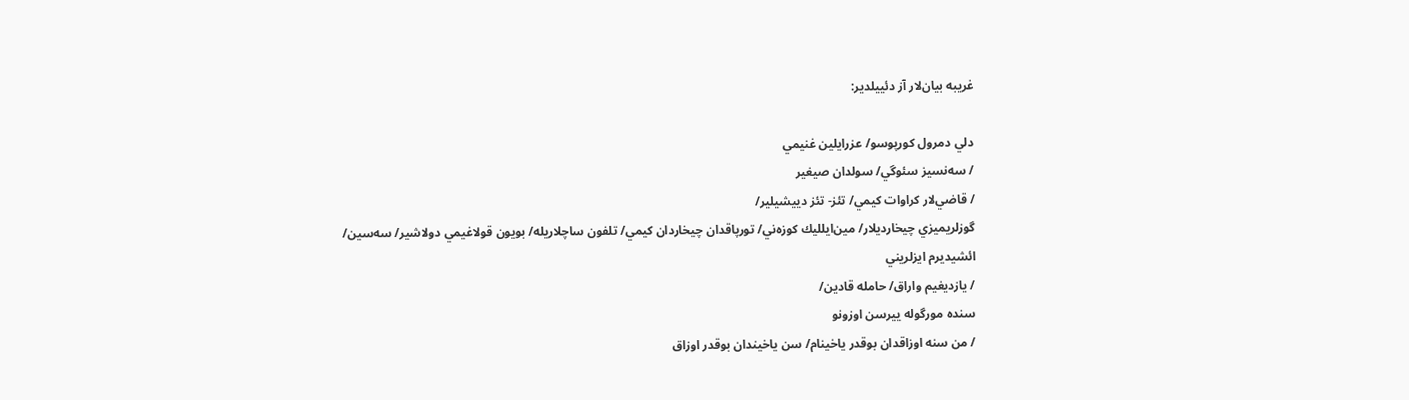غريبه بيان‌لار آز دئييلدير:

دلي دمرول كورپوسو/ عزرايلين غنيمي
/ سه‌نسيز سئوگي/ سولدان صيغير
/ قاضي‌لار كراوات كيمي/ تئز- تئز ديیشیلير/
گوزلريميزي چيخارديلار/ مين‌ايلليك كوزه‌ني/ تورپاقدان چيخاردان كيمي/ تلفون ساچلاريله/ بويون قولاغيمي دولاشير/ سه‌سين/
ائشيديرم ايزلريني
/ يازديغيم واراق/ حامله قادين/
سنده مورگوله ييرسن اوزونو
/ من سنه اوزاقدان بوقدر ياخينام/ سن ياخيندان بوقدر اوزاق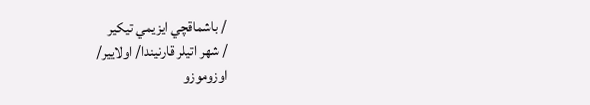/ باشماقچي ايزيمي تيكير
/ شهر اتيلر قارنيندا/ اولايير/
اوزوموزو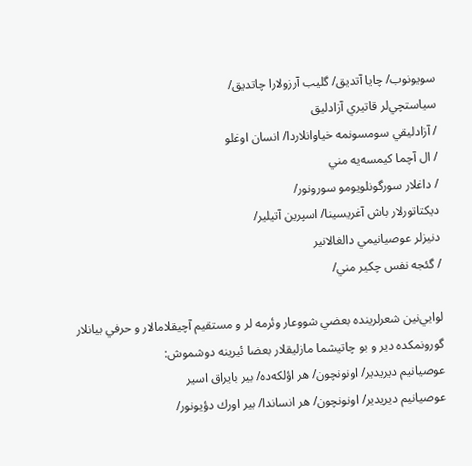سويونوب/ چايا آتديق/ گليب آرزولارا چاتديق/
سياستچي‌لر قاتيري آزادليق
/ آزادليقي سومسونمه خياوانلاردا/ انسان اوغلو
/ ال آچما كيمسه‌يه مني
/ داغلار سورگونلويومو سورونور/
ديكتاتورلار باش آغريسينا/ اسپرين آتيلير/
دنيزلر عوصيانيمي دالغالانير
/ گئجه نفس چكير مني/

لوايي‌نين شعرلرينده بعضي شووعار وئرمه ‌لر و مستقيم آچيقلامالار و حرفي بيانلار گورونمكده ‌دير و بو چاتيشما مازليقلار بعضا ئيرينه دوشموش:
عوصيانيم ديريدير/ اونونچون/ هر اؤلكه‌ده/ بير بايراق اسير
عوصيانيم ديريدير/ اونونچون/ هر انساندا/ بير اورك دؤيونور/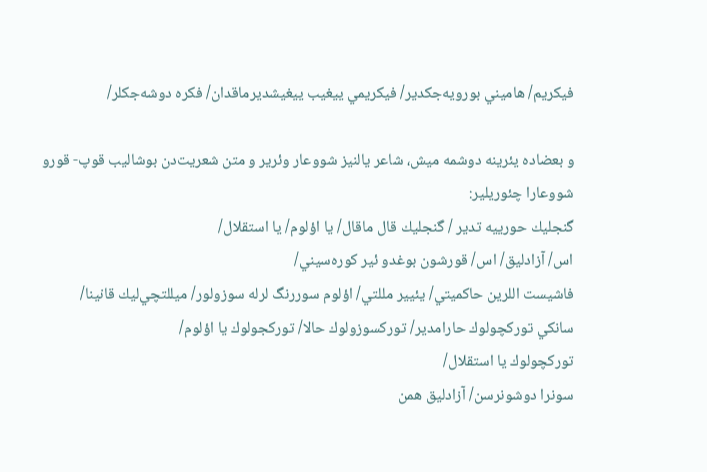فيكريم/ هاميني بورويه‌جكدير/ فيكريمي ييغيب ييغيشديرماقدان/ فكره دوشه‌جكلر/

و بعضاده يئرينه دوشمه ‌ميش، شاعر يالنيز شووعار وئرير و متن شعريت‌دن بوشاليب قوپ- قورو شووعارا چئوريلير:
گنجليك حورییه تدیر / گنجليك قال ماقال/ يا اؤلوم/ يا استقلال/
اس/ آزادليق/ اس/ قورشون بوغدو ئير كوره‌سيني/
فاشيست اللرين حاكميتي/ يئيير مللتي/ اؤلوم سوررنگ‌ لرله سوزولور/ ميللتچي‌ليك قانينا/
سانكي توركچولوك حارامدير/ توركسوزولوك حالا/ توركجولوك يا اؤلوم/
توركچولوك يا استقلال/
سونرا دوشونرسن/ آزادليق همن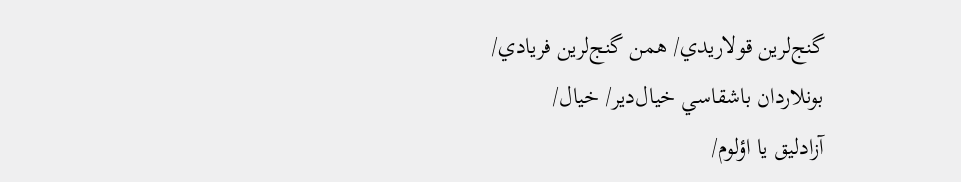گنج‌لرين قولاريدي/ همن گنج‌لرين فريادي/
بونلاردان باشقاسي خيال‌دير/ خيال/
آزادليق يا اؤلوم/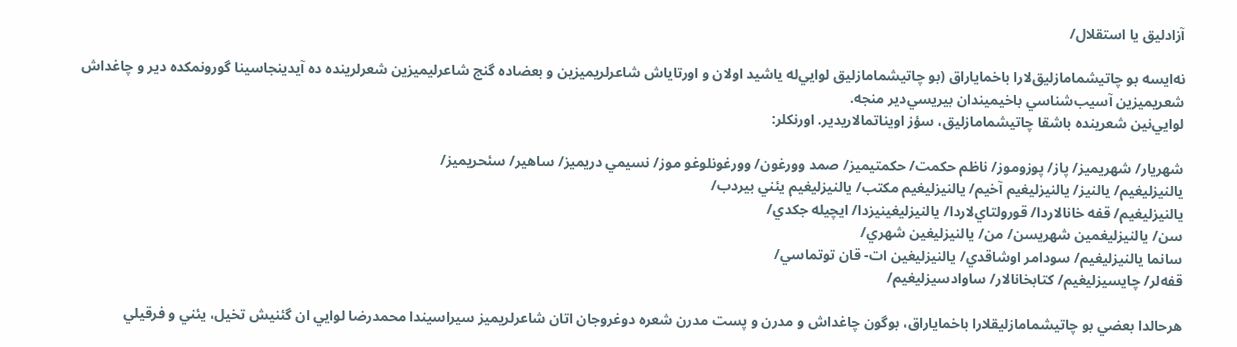آزادليق يا استقلال/

نه‌ايسه بو چاتيشمامازليق‌لارا باخماياراق (بو چاتيشمامازليق لوايي‌له ياشید اولان و اورتاياش شاعرلريميزين و بعضاده گنج شاعرليميزين شعرلرينده ده آيدينجاسينا گورونمكده ‌دير و چاغداش شعريميزين آسيب‌شناسي باخيمیندان بيريسي‌دير منجه.
لوايي‌نين شعرينده باشقا چاتيشمامازليق، سؤز اويناتمالاريدير. اورنكلر:

شهريار/ شهريميز/ پاز/ پوزوموز/ ناظم حكمت/ حكمتيميز/ صمد وورغون/ وورغونلوغو موز/ نسيمي دريميز/ ساهير/ سئحريميز/
يالنيزليغيم/ يالنيز/ يالنيزليغيم آخيم/ يالنيزليغيم مكتب/ يالنيزليغيم يئني بيردب/
يالنيزليغيم/ قفه خانالاردا/ قورولتاي‌لاردا/ يالنيزليغينيزدا/ ايچيله جكدي/
سن/ يالنيزليغمين شهريسن/ من/ يالنيزليغين شهري/
سانما يالنيزليغيم/ سودامر اوشاقدي/ يالنيزليغين ات- قان توتماسي/
قفه‌لر/ چايسيزليغيم/ كتابخانالار/ ساوادسيزليغيم/

هرحالدا بعضي بو چاتيشمامازليقلارا باخماياراق، بوگون چاغداش و مدرن و پست مدرن شعره دوغروجان اتان شاعرلريميز سيراسيندا محمدرضا لوايي ان گئنيش تخيل، يئني و فرقيلي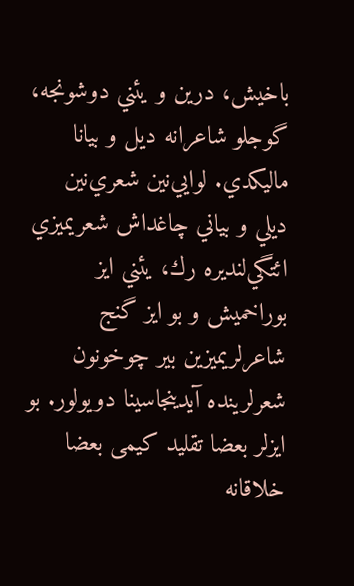باخيش، درين و يئني دوشونجه، گوجلو شاعرانه ديل و بيانا مالیكدي. لوايي‌نين شعري‌نين ديلي و بياني چاغداش شعريميزي ائتگي‌لنديره رك، يئني ايز بوراخميش و بو ايز گنج شاعرلريميزين بير چوخونون شعرلرينده آيدينجاسينا دويولور. بو ایزلر بعضا تقلید کیمی بعضا خلاقانه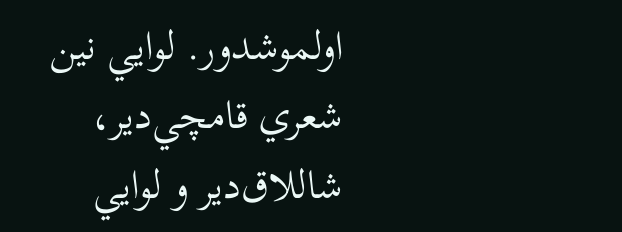اولموشدور. لوايي‌ نين شعري قامچي‌دير، شاللاق‌دير و لوايي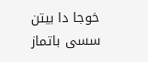خوجا دا بیتن سسی باتماز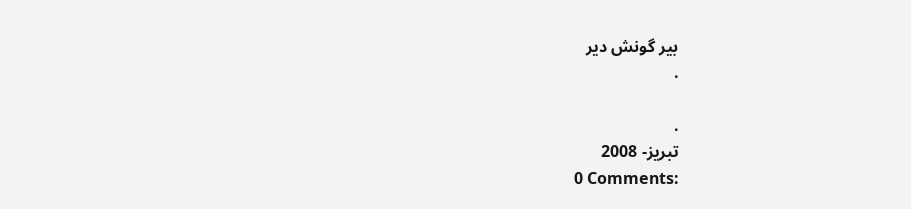بیر گونش دیر
.

.
تبريز- 2008
0 Comments: